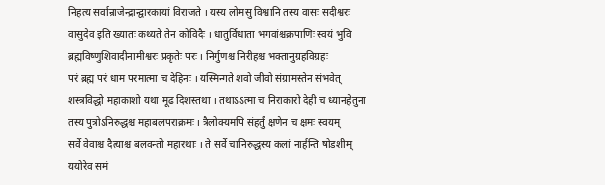निहत्य सर्वान्राजेन्द्रान्द्वारकायां विराजते । यस्य लोमसु विश्वानि तस्य वासः सदीश्वरः
वासुदेव इति ख्यातः कथ्यते तेन कोविदैः । धातुर्विधाता भगवांश्चक्रपाणिः स्वयं भुवि
ब्रह्मविष्णुशिवादीनामीश्वरः प्रकृतेः परः । निर्गुणश्च निरीहश्च भक्तानुग्रहविग्रहः
परं ब्रह्म परं धाम परमात्मा च देहिनः । यस्मिन्गते शवो जीवो संग्रामस्तेन संभवेत्
शस्त्रविद्धो महाकाशो यथा मूढ दिशस्तथा । तथाऽऽत्मा च निराकारो देही च ध्यानहेतुना
तस्य पुत्रोऽनिरुद्धश्च महाबलपराक्रमः । त्रैलोक्यमपि संहर्तुं क्षणेन च क्षमः स्वयम्
सर्वे वेवाश्च दैत्याश्च बलवन्तो महारथाः । ते सर्वे चानिरुद्धस्य कलां नार्हन्ति षोडशीम्
ययोरेव समं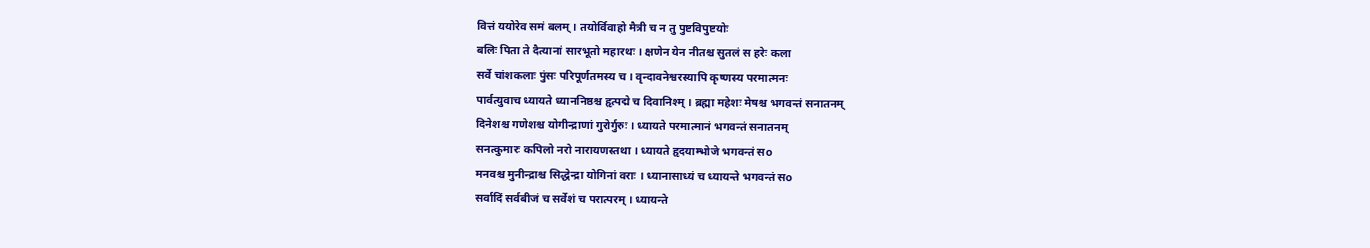वित्तं ययोरेव समं बलम् । तयोर्विवाहो मैत्री च न तु पुष्टविपुष्टयोः
बलिः पिता ते दैत्यानां सारभूतो महारथः । क्षणेन येन नीतश्च सुतलं स हरेः कला
सर्वे चांशकलाः पुंसः परिपूर्णतमस्य च । वृन्दावनेश्वरस्यापि कृष्णस्य परमात्मनः
पार्वत्युवाच ध्यायते ध्याननिष्ठश्च हृत्पद्मे च दिवानिश्म् । ब्रह्मा महेशः मेषश्च भगवन्तं सनातनम्
दिनेशश्च गणेशश्च योगीन्द्राणां गुरोर्गुरुः । ध्यायते परमात्मानं भगवन्तं सनातनम्
सनत्कुमारः कपिलो नरो नारायणस्तथा । ध्यायते हृदयाम्भोजे भगवन्तं सo
मनवश्च मुनीन्द्राश्च सिद्धेन्द्रा योगिनां वराः । ध्यानासाध्यं च ध्यायन्ते भगवन्तं सo
सर्वादिं सर्वबीजं च सर्वेशं च परात्परम् । ध्यायन्ते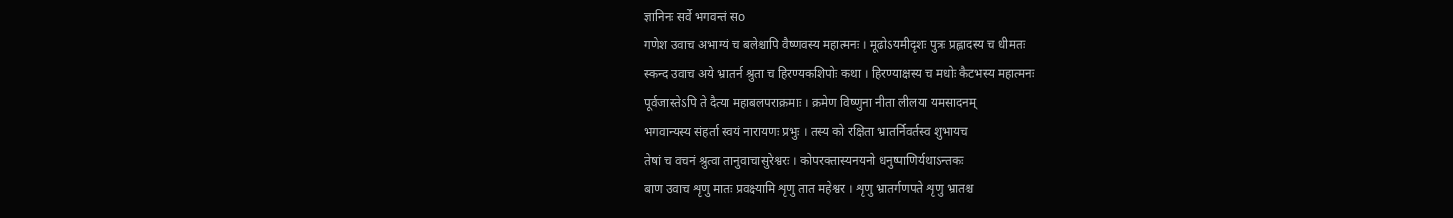ज्ञानिनः सर्वे भगवन्तं सo
गणेश उवाच अभाग्यं च बलेश्चापि वैष्णवस्य महात्मनः । मूढोऽयमीदृशः पुत्रः प्रह्लादस्य च धीमतः
स्कन्द उवाच अये भ्रातर्न श्रुता च हिरण्यकशिपोः कथा । हिरण्याक्षस्य च मधोः कैटभस्य महात्मनः
पूर्वजास्तेऽपि ते दैत्या महाबलपराक्रमाः । क्रमेण विष्णुना नीता लीलया यमसादनम्
भगवान्यस्य संहर्ता स्वयं नारायणः प्रभुः । तस्य को रक्षिता भ्रातर्निवर्तस्व शुभायच
तेषां च वचनं श्रुत्वा तानुवाचासुरेश्वरः । कोपरक्तास्यनयनो धनुष्पाणिर्यथाऽन्तकः
बाण उवाच शृणु मातः प्रवक्ष्यामि शृणु तात महेश्वर । शृणु भ्रातर्गणपते शृणु भ्रातश्च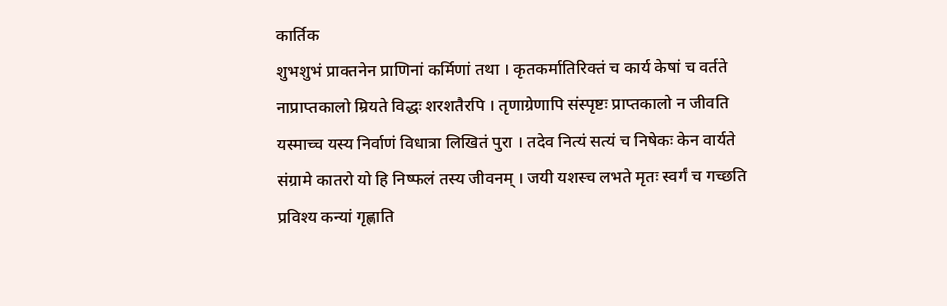कार्तिक
शुभशुभं प्राक्तनेन प्राणिनां कर्मिणां तथा । कृतकर्मातिरिक्तं च कार्य केषां च वर्तते
नाप्राप्तकालो म्रियते विद्धः शरशतैरपि । तृणाग्रेणापि संस्पृष्टः प्राप्तकालो न जीवति
यस्माच्च यस्य निर्वाणं विधात्रा लिखितं पुरा । तदेव नित्यं सत्यं च निषेकः केन वार्यते
संग्रामे कातरो यो हि निष्फलं तस्य जीवनम् । जयी यशस्च लभते मृतः स्वर्गं च गच्छति
प्रविश्य कन्यां गृह्णाति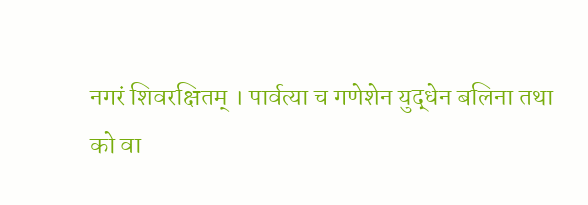नगरं शिवरक्षितम् । पार्वत्या च गणेशेन युद्धेन बलिना तथा
को वा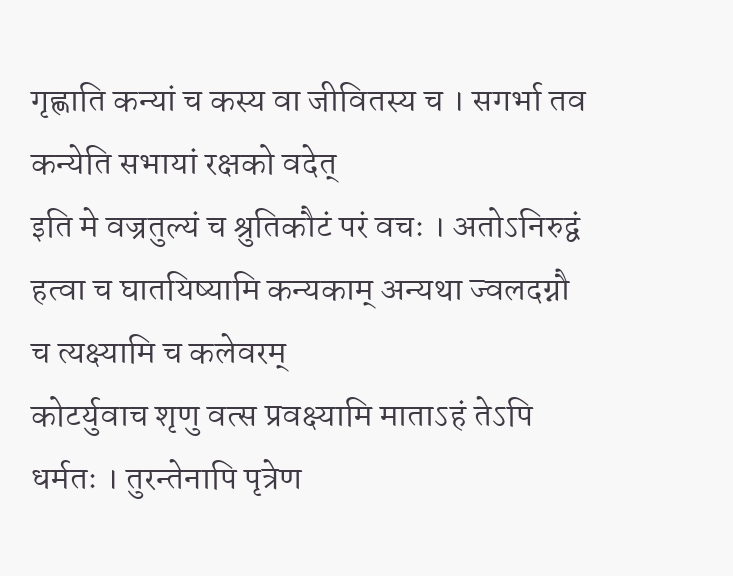गृह्णाति कन्यां च कस्य वा जीवितस्य च । सगर्भा तव कन्येति सभायां रक्षको वदेत्
इति मे वज्रतुल्यं च श्रुतिकौटं परं वचः । अतोऽनिरुद्वं हत्वा च घातयिष्यामि कन्यकाम् अन्यथा ज्वलदग्नौ च त्यक्ष्यामि च कलेवरम्
कोटर्युवाच शृणु वत्स प्रवक्ष्यामि माताऽहं तेऽपि धर्मतः । तुरन्तेनापि पृत्रेण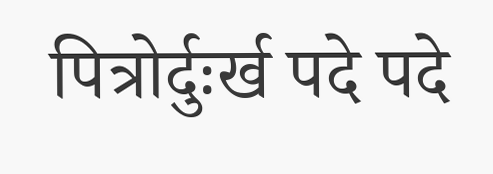पित्रोर्दुःर्ख पदे पदे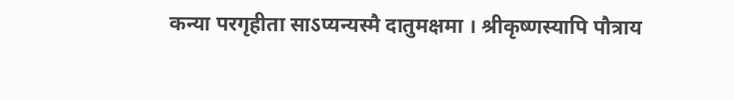कन्या परगृहीता साऽप्यन्यस्मै दातुमक्षमा । श्रीकृष्णस्यापि पौत्राय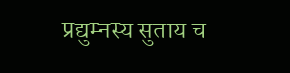प्रद्युम्नस्य सुताय च